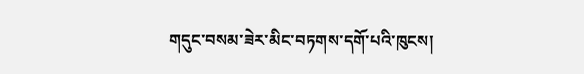གདུང་བསམ་ཟེར་མིང་བཏགས་དགོ་པའི་ཁུངས།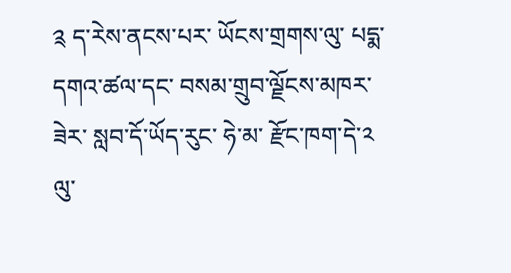༉ ད་རེས་ནངས་པར་ ཡོངས་གྲགས་ལུ་ པདྨ་དགའ་ཚལ་དང་ བསམ་གྲུབ་ལྗོངས་མཁར་ཟེར་ སླབ་དོ་ཡོད་རུང་ ཧེ་མ་ རྫོང་ཁག་དེ་༢ ལུ་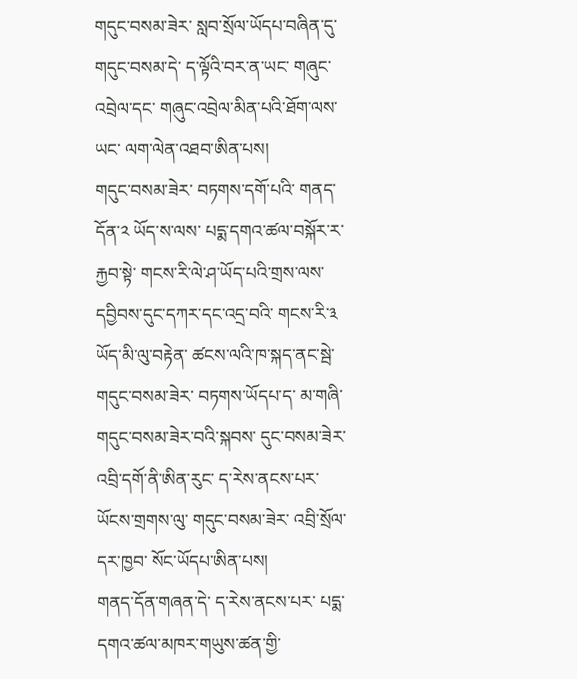གདུང་བསམ་ཟེར་ སླབ་སྲོལ་ཡོདཔ་བཞིན་དུ་ གདུང་བསམ་དེ་ ད་ལྟོའི་བར་ན་ཡང་ གཞུང་འབྲེལ་དང་ གཞུང་འབྲེལ་མིན་པའི་ཐོག་ལས་ཡང་ ལག་ལེན་འཐབ་ཨིན་པས།
གདུང་བསམ་ཟེར་ བཏགས་དགོ་པའི་ གནད་དོན་༢ ཡོད་ས་ལས་ པདྨ་དགའ་ཚལ་བསྐོར་ར་རྐྱབ་སྟེ་ གངས་རི་ལེ་ཤ་ཡོད་པའི་གྲས་ལས་ དབྱིབས་དུང་དཀར་དང་འདྲ་བའི་ གངས་རི་༣ ཡོད་མི་ལུ་བརྟེན་ ཚངས་ལའི་ཁ་སྐད་ནང་སྦེ་ གདུང་བསམ་ཟེར་ བཏགས་ཡོདཔ་ད་ མ་གཞི་ གདུང་བསམ་ཟེར་བའི་སྐབས་ དུང་བསམ་ཟེར་ འབྲི་དགོ་ནི་ཨིན་རུང་ ད་རེས་ནངས་པར་ ཡོངས་གྲགས་ལུ་ གདུང་བསམ་ཟེར་ འབྲི་སྲོལ་དར་ཁྱབ་ སོང་ཡོདཔ་ཨིན་པས།
གནད་དོན་གཞན་དེ་ ད་རེས་ནངས་པར་ པདྨ་དགའ་ཚལ་མཁར་གཡུས་ཚན་གྱི་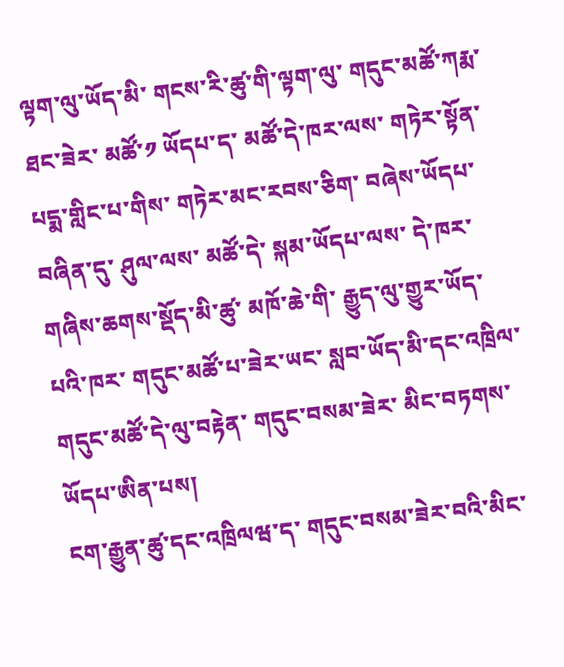ལྟག་ལུ་ཡོད་མི་ གངས་རི་ཚུ་གི་ལྟག་ལུ་ གདུང་མཚོ་ཀརྨ་ཐང་ཟེར་ མཚོ་༡ ཡོདཔ་ད་ མཚོ་དེ་ཁར་ལས་ གཏེར་སྟོན་པདྨ་གླིང་པ་གིས་ གཏེར་མང་རབས་ཅིག་ བཞེས་ཡོདཔ་བཞིན་དུ་ ཤུལ་ལས་ མཚོ་དེ་ སྐམ་ཡོདཔ་ལས་ དེ་ཁར་ གཞིས་ཆགས་སྡོད་མི་ཚུ་ མཁོ་ཆེ་གི་ རྒྱུད་ལུ་གྱུར་ཡོད་པའི་ཁར་ གདུང་མཚོ་པ་ཟེར་ཡང་ སླབ་ཡོད་མི་དང་འཁྲིལ་ གདུང་མཚོ་དེ་ལུ་བརྟེན་ གདུང་བསམ་ཟེར་ མིང་བཏགས་ཡོདཔ་ཨིན་པས།
ངག་རྒྱུན་ཚུ་དང་འཁྲིལཝ་ད་ གདུང་བསམ་ཟེར་བའི་མིང་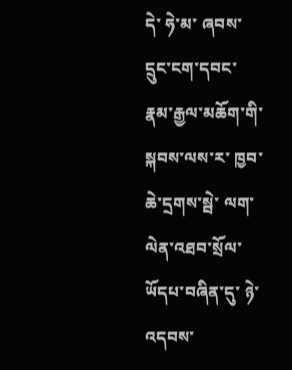དེ་ ཧེ་མ་ ཞབས་དྲུང་ངག་དབང་རྣམ་རྒྱལ་མཆོག་གི་སྐབས་ལས་ར་ ཁྱབ་ཆེ་དྲགས་སྦེ་ ལག་ལེན་འཐབ་སྲོལ་ཡོདཔ་བཞིན་དུ་ ཉེ་འདབས་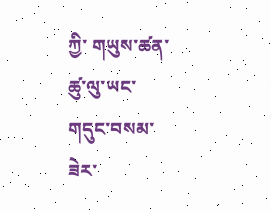ཀྱི་ གཡུས་ཚན་ཚུ་ལུ་ཡང་ གདུང་བསམ་ཟེར་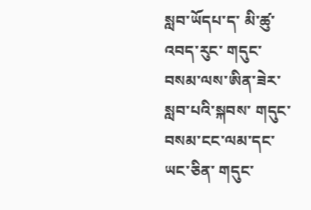སླབ་ཡོདཔ་ད་ མི་ཚུ་འབད་རུང་ གདུང་བསམ་ལས་ཨིན་ཟེར་ སླབ་པའི་སྐབས་ གདུང་བསམ་ངང་ལམ་དང་ ཡང་ཅིན་ གདུང་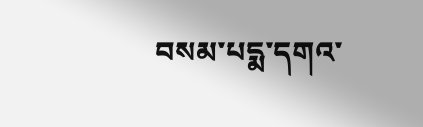བསམ་པདྨ་དགའ་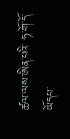ཚལ་ལས་ཨིན་པའི་ ཧ་གོ་དོ་ཡོདཔ་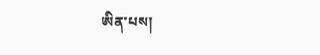ཨིན་པས།